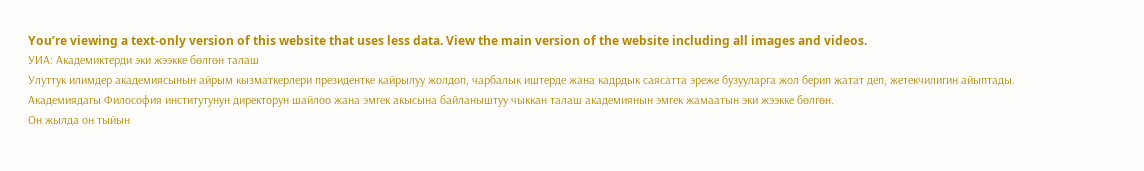You’re viewing a text-only version of this website that uses less data. View the main version of the website including all images and videos.
УИА: Академиктерди эки жээкке бөлгөн талаш
Улуттук илимдер академиясынын айрым кызматкерлери президентке кайрылуу жолдоп, чарбалык иштерде жана кадрдык саясатта эреже бузууларга жол берип жатат деп, жетекчилигин айыптады.
Академиядагы Философия институтунун директорун шайлоо жана эмгек акысына байланыштуу чыккан талаш академиянын эмгек жамаатын эки жээкке бөлгөн.
Он жылда он тыйын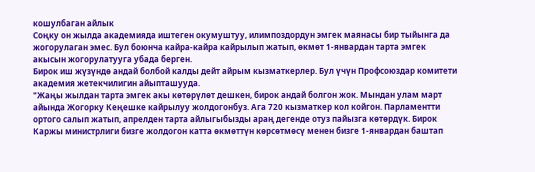кошулбаган айлык
Соңку он жылда академияда иштеген окумуштуу, илимпоздордун эмгек маянасы бир тыйынга да жогорулаган эмес. Бул боюнча кайра-кайра кайрылып жатып, өкмөт 1-январдан тарта эмгек акысын жогорулатууга убада берген.
Бирок иш жүзүндө андай болбой калды дейт айрым кызматкерлер. Бул үчүн Профсоюздар комитети академия жетекчилигин айыпташууда.
"Жаңы жылдан тарта эмгек акы көтөрүлөт дешкен, бирок андай болгон жок. Мындан улам март айында Жогорку Кеңешке кайрылуу жолдогонбуз. Ага 720 кызматкер кол койгон. Парламентти ортого салып жатып, апрелден тарта айлыгыбызды араң дегенде отуз пайызга көтөрдүк. Бирок Каржы министрлиги бизге жолдогон катта өкмөттүн көрсөтмөсү менен бизге 1-январдан баштап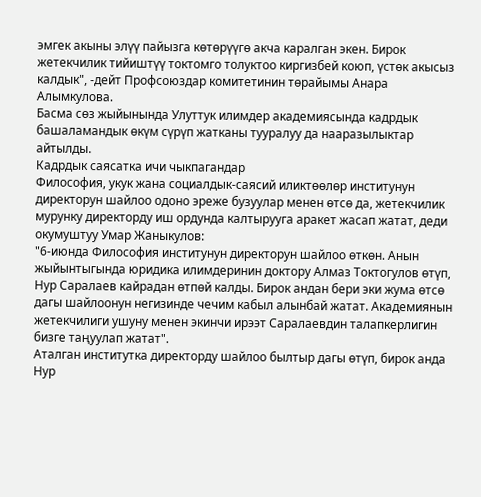эмгек акыны элүү пайызга көтөрүүгө акча каралган экен. Бирок жетекчилик тийиштүү токтомго толуктоо киргизбей коюп, үстөк акысыз калдык", -дейт Профсоюздар комитетинин төрайымы Анара Алымкулова.
Басма сөз жыйынында Улуттук илимдер академиясында кадрдык башаламандык өкүм сүрүп жатканы тууралуу да нааразылыктар айтылды.
Кадрдык саясатка ичи чыкпагандар
Философия, укук жана социалдык-саясий иликтөөлөр институнун директорун шайлоо одоно эреже бузуулар менен өтсө да, жетекчилик мурунку директорду иш ордунда калтырууга аракет жасап жатат, деди окумуштуу Умар Жаныкулов:
"6-июнда Философия институнун директорун шайлоо өткөн. Анын жыйынтыгында юридика илимдеринин доктору Алмаз Токтогулов өтүп, Нур Саралаев кайрадан өтпөй калды. Бирок андан бери эки жума өтсө дагы шайлоонун негизинде чечим кабыл алынбай жатат. Академиянын жетекчилиги ушуну менен экинчи ирээт Саралаевдин талапкерлигин бизге таңуулап жатат".
Аталган институтка директорду шайлоо былтыр дагы өтүп, бирок анда Нур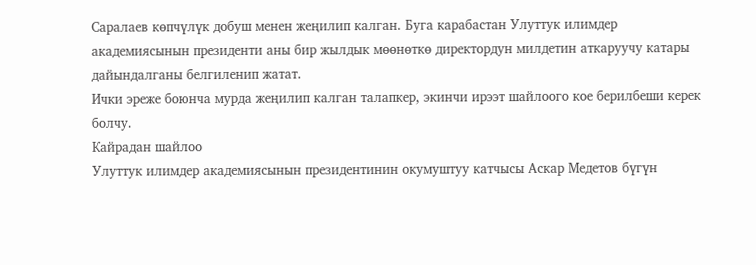Саралаев көпчүлүк добуш менен жеңилип калган. Буга карабастан Улуттук илимдер академиясынын президенти аны бир жылдык мөөнөткө директордун милдетин аткаруучу катары дайындалганы белгиленип жатат.
Ички эреже боюнча мурда жеңилип калган талапкер, экинчи ирээт шайлоого кое берилбеши керек болчу.
Кайрадан шайлоо
Улуттук илимдер академиясынын президентинин окумуштуу катчысы Аскар Медетов бүгүн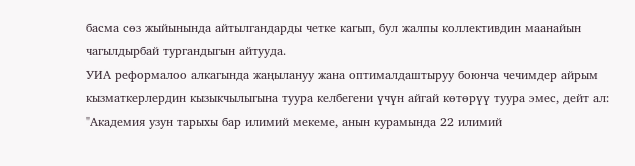басма сөз жыйынында айтылгандарды четке кагып, бул жалпы коллективдин маанайын чагылдырбай тургандыгын айтууда.
УИА реформалоо алкагында жаңылануу жана оптималдаштыруу боюнча чечимдер айрым кызматкерлердин кызыкчылыгына туура келбегени үчүн айгай көтөрүү туура эмес, дейт ал:
"Академия узун тарыхы бар илимий мекеме, анын курамында 22 илимий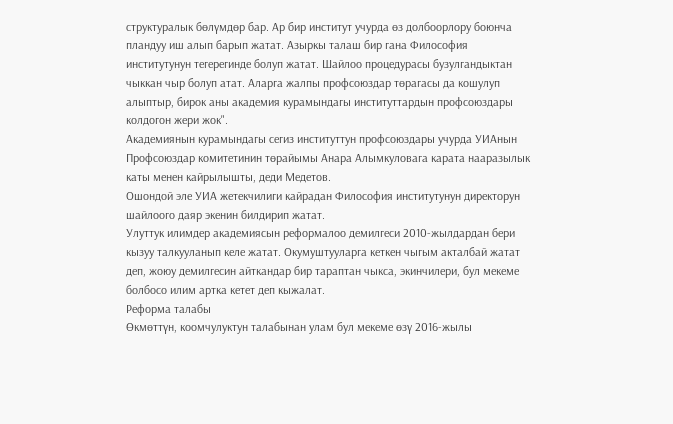структуралык бөлүмдөр бар. Ар бир институт учурда өз долбоорлору боюнча пландуу иш алып барып жатат. Азыркы талаш бир гана Философия институтунун тегерегинде болуп жатат. Шайлоо процедурасы бузулгандыктан чыккан чыр болуп атат. Аларга жалпы профсоюздар төрагасы да кошулуп алыптыр, бирок аны академия курамындагы институттардын профсоюздары колдогон жери жок".
Академиянын курамындагы сегиз институттун профсоюздары учурда УИАнын Профсоюздар комитетинин төрайымы Анара Алымкуловага карата нааразылык каты менен кайрылышты, деди Медетов.
Ошондой эле УИА жетекчилиги кайрадан Философия институтунун директорун шайлоого даяр экенин билдирип жатат.
Улуттук илимдер академиясын реформалоо демилгеси 2010-жылдардан бери кызуу талкууланып келе жатат. Окумуштууларга кеткен чыгым акталбай жатат деп, жоюу демилгесин айткандар бир тараптан чыкса, экинчилери, бул мекеме болбосо илим артка кетет деп кыжалат.
Реформа талабы
Өкмөттүн, коомчулуктун талабынан улам бул мекеме өзү 2016-жылы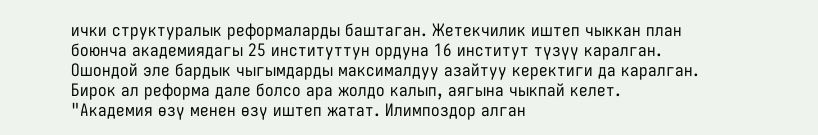ички структуралык реформаларды баштаган. Жетекчилик иштеп чыккан план боюнча академиядагы 25 институттун ордуна 16 институт түзүү каралган. Ошондой эле бардык чыгымдарды максималдуу азайтуу керектиги да каралган. Бирок ал реформа дале болсо ара жолдо калып, аягына чыкпай келет.
"Академия өзү менен өзү иштеп жатат. Илимпоздор алган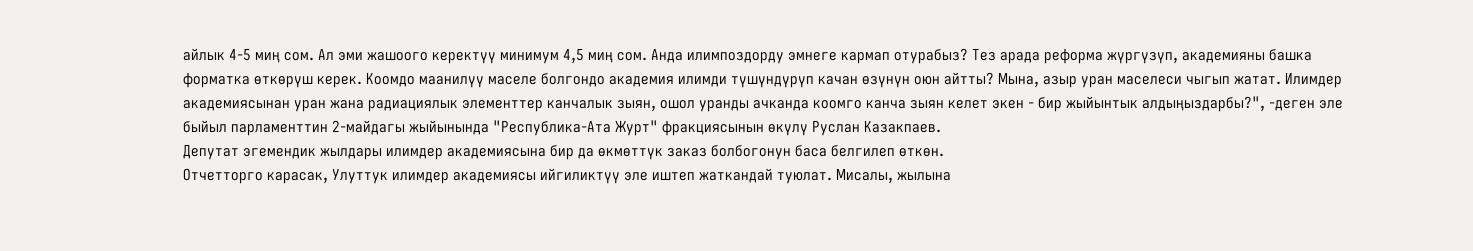айлык 4-5 миң сом. Ал эми жашоого керектүү минимум 4,5 миң сом. Анда илимпоздорду эмнеге кармап отурабыз? Тез арада реформа жүргүзүп, академияны башка форматка өткөрүш керек. Коомдо маанилүү маселе болгондо академия илимди түшүндүрүп качан өзүнүн оюн айтты? Мына, азыр уран маселеси чыгып жатат. Илимдер академиясынан уран жана радиациялык элементтер канчалык зыян, ошол уранды ачканда коомго канча зыян келет экен - бир жыйынтык алдыңыздарбы?", -деген эле быйыл парламенттин 2-майдагы жыйынында "Республика-Ата Журт" фракциясынын өкүлү Руслан Казакпаев.
Депутат эгемендик жылдары илимдер академиясына бир да өкмөттүк заказ болбогонун баса белгилеп өткөн.
Отчетторго карасак, Улуттук илимдер академиясы ийгиликтүү эле иштеп жаткандай туюлат. Мисалы, жылына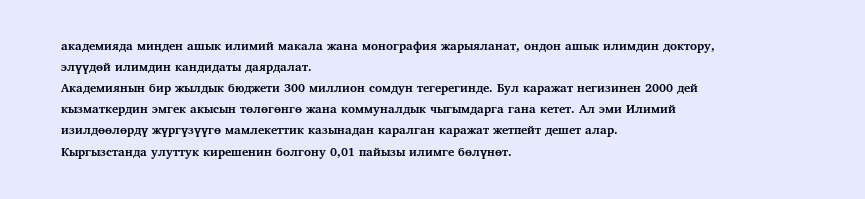академияда миңден ашык илимий макала жана монография жарыяланат, ондон ашык илимдин доктору, элүүдөй илимдин кандидаты даярдалат.
Академиянын бир жылдык бюджети 300 миллион сомдун тегерегинде. Бул каражат негизинен 2000 дей кызматкердин эмгек акысын төлөгөнгө жана коммуналдык чыгымдарга гана кетет. Ал эми Илимий изилдөөлөрдү жүргүзүүгө мамлекеттик казынадан каралган каражат жетпейт дешет алар.
Кыргызстанда улуттук кирешенин болгону 0,01 пайызы илимге бөлүнөт.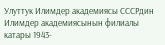Улуттук Илимдер академиясы СССРдин Илимдер академиясынын филиалы катары 1943-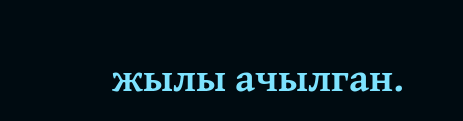жылы ачылган.